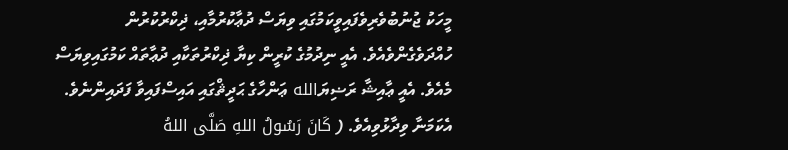މީހަކު ޖުނުބުވެރިވެފައިވީކަމުގައި ވިޔަސް ދުޢާކުރުމާއި، ޛިކްރުކުރުން ހުއްދަވެގެންވެއެވެ. އެއީ ނިދުމުގެ ކުރީން ކިޔާ ޛިކްރުތަކާއި ދުޢާތައް ކަމުގައިވިޔަސް މެއެވެ. އެއީ ޢާއިޝާ ރަޟިޔަالله ޢަންހާގެ ޙަދީޘްގައި އައިސްފައިވާ ފަދައިންނެވެ. އެކަމަނާ ވިދާޅުވިއެވެ. ( كَانَ رَسُولُ اللهِ صَلَّى اللهُ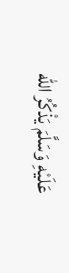عَلَيْهِ وَسَلَّمَ يَذْكُرُ الله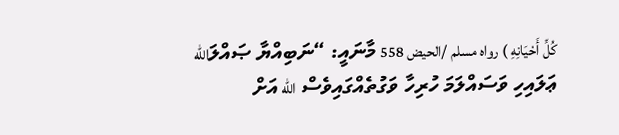كُلِّ أَحْيَانِهِ ) رواه مسلم /الحيض 558 މާނައީ: “ނަބިއްޔާ ޞައްލަالله ޢަލައިހި ވަސައްލަމަ ހުރިހާ ވަގުތެއްގައިވެސް الله އަށް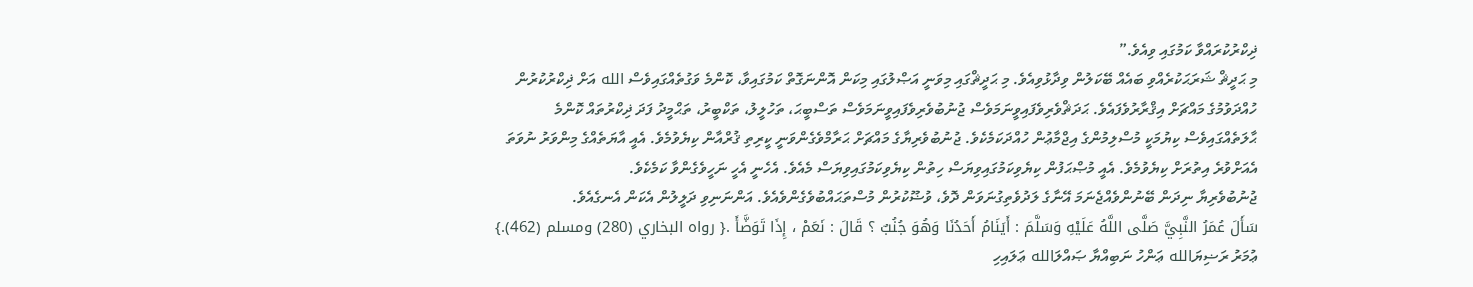ޛިކްރުކުރައްވާ ކަމުގައި ވިއެވެ.”
މި ޙަދީޘް ޝަރަޙަކުރެއްވި ބައެއް ބޭކަލުން ވިދާޅުވިއެވެ. މި ޙަދީޘްގައި މިވަނީ އަޞްލުގައި މިކަން އޮންނަގޮތް ކަމުގައިވާ، ކޮންމެ ވަގުތެއްގައިވެސް الله އަށް ޛިކްރުކުރުން ހުއްދަވުމުގެ މައްޗަށް އިޤްރާރުވެފައެވެ. ޙަދަޘްވެރިވެފައިވީނަމަވެސް ޖުނުބުވެރިވެފައިވީނަމަވެސް ތަސްބީޙަ، ތަހުލީލު، ތަކްބީރު، ތަޙްމީދު ފަދަ ޛިކްރުތައް ކޮންމެ ޙާލަތެއްގައިވެސް ކިޔުމަކީ މުސްލިމުންގެ އިޖްމާޢުން ހުއްދަކަމެކެވެ. ޖުނުބުވެރިޔާގެ މައްޗަށް ޙަރާމްވެގެންވަނީ ކީރިތި ޤުރްއާން ކިޔެވުމެވެ. އެއީ އާޔަތެއްގެ މިންވަރު ނުވަތަ އެއަށްވުރެ އިތުރަށް ކިޔެވުމެވެ. އެއީ މުޞްޙަފުން ކިޔެވިކަމުގައިވިޔަސް ހިތުން ކިޔެވިކަމުގައިވިޔަސް މެއެވެ. އެހެނީ އެހީ ނަހީވެގެންވާ ކަމެކެވެ.
ޖުނުބުވެރިޔާ ނިދަން ބޭނުންވެއްޖެނަމަ އޭނާގެ ލަދުވެތިގުނަވަން ދޮވެ، ވުޟޫކުރުން މުސްތަޙައްބުވެގެންވެއެވެ. އަންނަނިވި ދަލީލުން އެކަން އެނގެއެވެ.
سَأَلَ عُمَرُ النَّبِيَّ صَلَّى اللَّهُ عَلَيْهِ وَسَلَّمَ : أَيَنَامُ أَحَدُنَا وَهُوَ جُنُبٌ ؟ قَالَ : نَعَمْ ، إِذَا تَوَضَّأَ .{ رواه البخاري (280) ومسلم (462).} ޢުމަރު ރަޟިޔަالله ޢަންހު ނަބިއްޔާ ޞައްލަالله ޢަލައިހި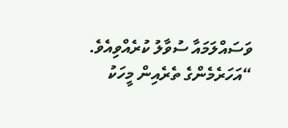ވަސައްލަމައާ ސުވާލު ކުރެއްވިއެވެ. “އަހަރެމެންގެ ތެރެއިން މީހަކު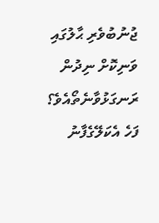ޖުނުބުވެރި ޙާލުގައި ވަނިކޮށް ނިދުން ރަނގަޅުވާނެތޯއެވެ؟ ފަހެ އެކަލޭގެފާނު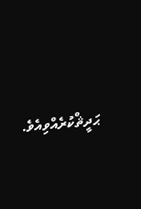ޙަދީޘްކުރެއްވިއެވެ.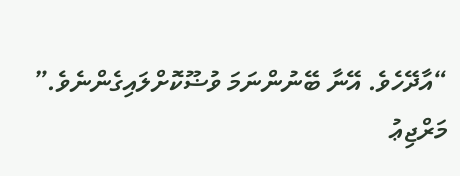“އާދޭހެވެ. އޭނާ ބޭނުންނަމަ ވުޟޫކޮށްލައިގެންނެވެ.”
މަރްޖިޢު